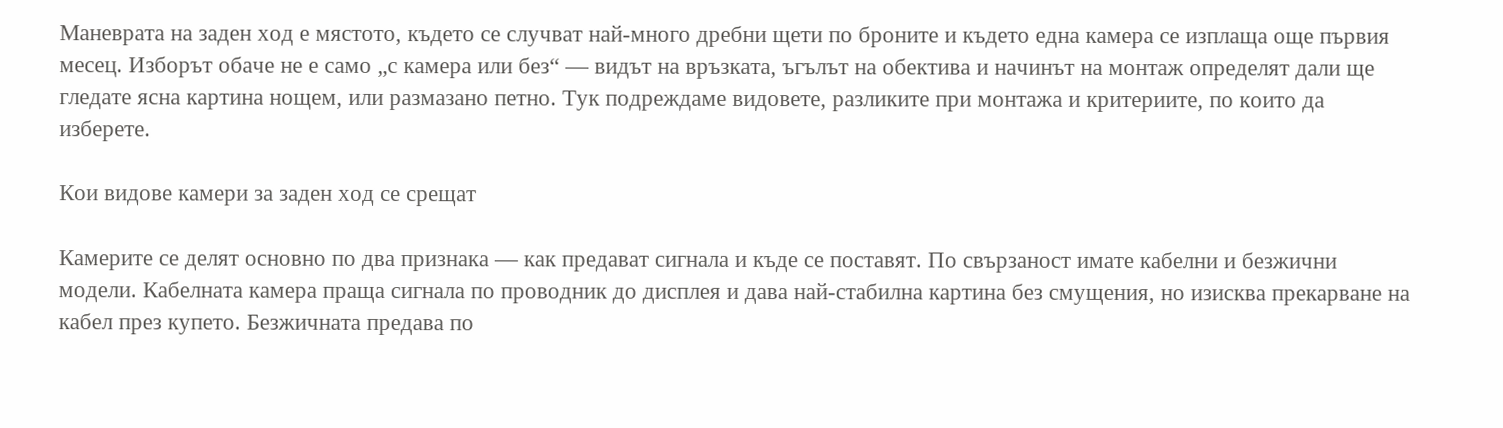Маневрата на заден ход е мястото, където се случват най-много дребни щети по броните и където една камера се изплаща още първия месец. Изборът обаче не е само „с камера или без“ — видът на връзката, ъгълът на обектива и начинът на монтаж определят дали ще гледате ясна картина нощем, или размазано петно. Тук подреждаме видовете, разликите при монтажа и критериите, по които да изберете.

Кои видове камери за заден ход се срещат

Камерите се делят основно по два признака — как предават сигнала и къде се поставят. По свързаност имате кабелни и безжични модели. Кабелната камера праща сигнала по проводник до дисплея и дава най-стабилна картина без смущения, но изисква прекарване на кабел през купето. Безжичната предава по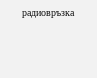радиовръзка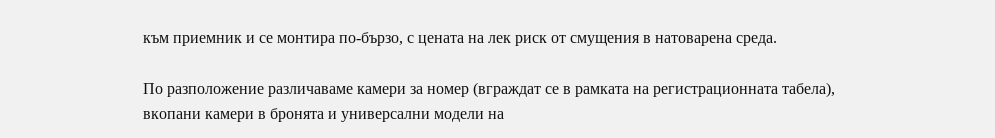към приемник и се монтира по-бързо, с цената на лек риск от смущения в натоварена среда.

По разположение различаваме камери за номер (вграждат се в рамката на регистрационната табела), вкопани камери в бронята и универсални модели на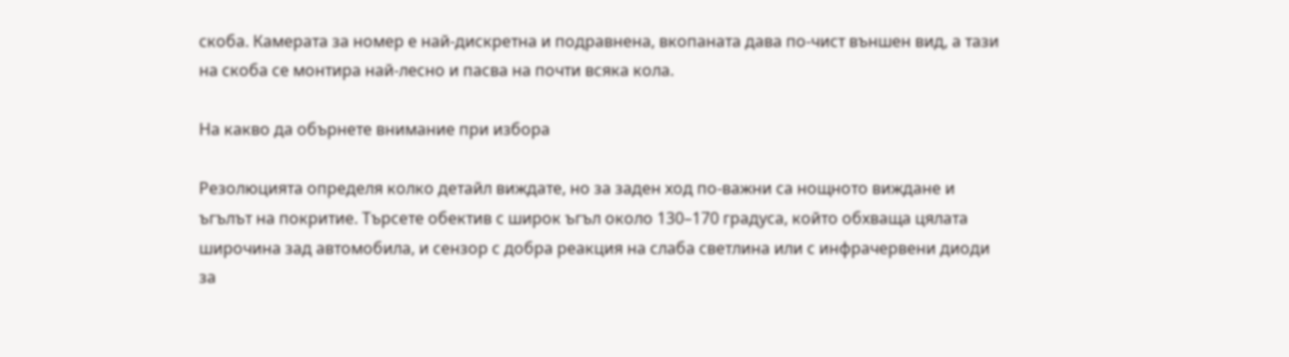скоба. Камерата за номер е най-дискретна и подравнена, вкопаната дава по-чист външен вид, а тази на скоба се монтира най-лесно и пасва на почти всяка кола.

На какво да обърнете внимание при избора

Резолюцията определя колко детайл виждате, но за заден ход по-важни са нощното виждане и ъгълът на покритие. Търсете обектив с широк ъгъл около 130–170 градуса, който обхваща цялата широчина зад автомобила, и сензор с добра реакция на слаба светлина или с инфрачервени диоди за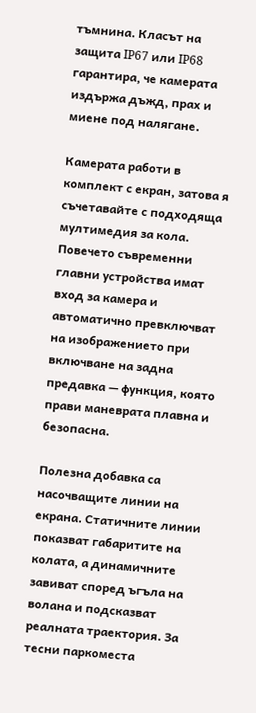тъмнина. Класът на защита IP67 или IP68 гарантира, че камерата издържа дъжд, прах и миене под налягане.

Камерата работи в комплект с екран, затова я съчетавайте с подходяща мултимедия за кола. Повечето съвременни главни устройства имат вход за камера и автоматично превключват на изображението при включване на задна предавка — функция, която прави маневрата плавна и безопасна.

Полезна добавка са насочващите линии на екрана. Статичните линии показват габаритите на колата, а динамичните завиват според ъгъла на волана и подсказват реалната траектория. За тесни паркоместа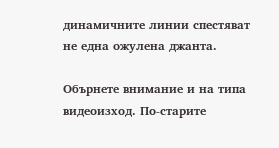динамичните линии спестяват не една ожулена джанта.

Обърнете внимание и на типа видеоизход. По-старите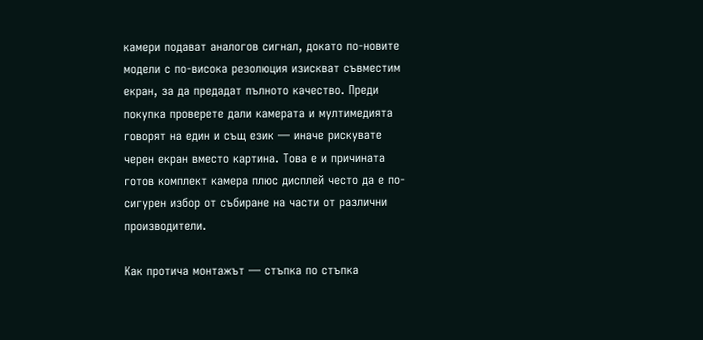камери подават аналогов сигнал, докато по-новите модели с по-висока резолюция изискват съвместим екран, за да предадат пълното качество. Преди покупка проверете дали камерата и мултимедията говорят на един и същ език — иначе рискувате черен екран вместо картина. Това е и причината готов комплект камера плюс дисплей често да е по-сигурен избор от събиране на части от различни производители.

Как протича монтажът — стъпка по стъпка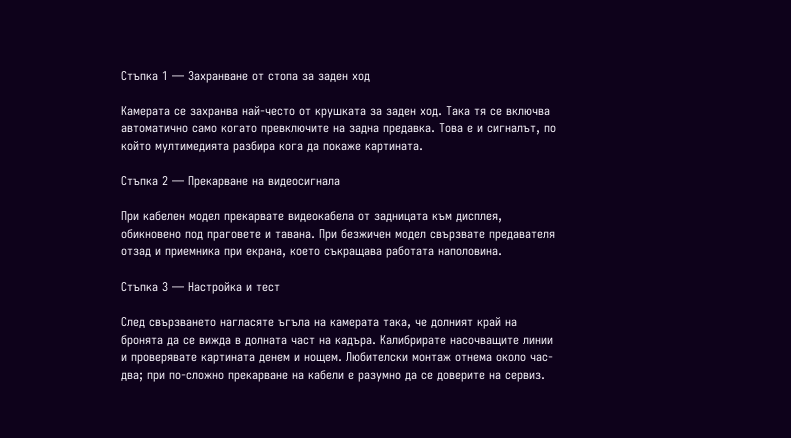Стъпка 1 — Захранване от стопа за заден ход

Камерата се захранва най-често от крушката за заден ход. Така тя се включва автоматично само когато превключите на задна предавка. Това е и сигналът, по който мултимедията разбира кога да покаже картината.

Стъпка 2 — Прекарване на видеосигнала

При кабелен модел прекарвате видеокабела от задницата към дисплея, обикновено под праговете и тавана. При безжичен модел свързвате предавателя отзад и приемника при екрана, което съкращава работата наполовина.

Стъпка 3 — Настройка и тест

След свързването нагласяте ъгъла на камерата така, че долният край на бронята да се вижда в долната част на кадъра. Калибрирате насочващите линии и проверявате картината денем и нощем. Любителски монтаж отнема около час-два; при по-сложно прекарване на кабели е разумно да се доверите на сервиз.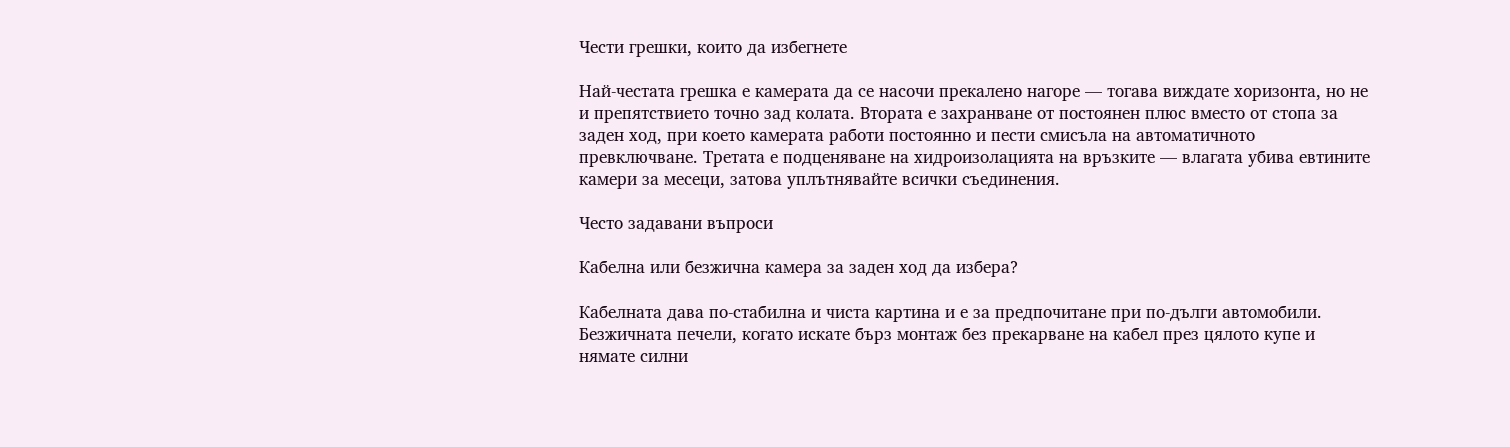Чести грешки, които да избегнете

Най-честата грешка е камерата да се насочи прекалено нагоре — тогава виждате хоризонта, но не и препятствието точно зад колата. Втората е захранване от постоянен плюс вместо от стопа за заден ход, при което камерата работи постоянно и пести смисъла на автоматичното превключване. Третата е подценяване на хидроизолацията на връзките — влагата убива евтините камери за месеци, затова уплътнявайте всички съединения.

Често задавани въпроси

Кабелна или безжична камера за заден ход да избера?

Кабелната дава по-стабилна и чиста картина и е за предпочитане при по-дълги автомобили. Безжичната печели, когато искате бърз монтаж без прекарване на кабел през цялото купе и нямате силни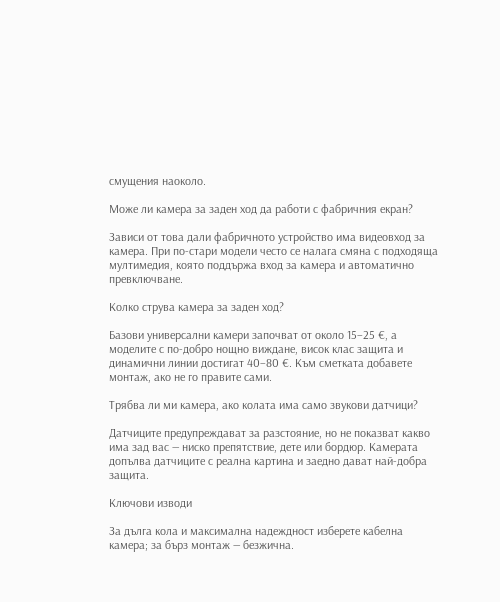смущения наоколо.

Може ли камера за заден ход да работи с фабричния екран?

Зависи от това дали фабричното устройство има видеовход за камера. При по-стари модели често се налага смяна с подходяща мултимедия, която поддържа вход за камера и автоматично превключване.

Колко струва камера за заден ход?

Базови универсални камери започват от около 15–25 €, а моделите с по-добро нощно виждане, висок клас защита и динамични линии достигат 40–80 €. Към сметката добавете монтаж, ако не го правите сами.

Трябва ли ми камера, ако колата има само звукови датчици?

Датчиците предупреждават за разстояние, но не показват какво има зад вас — ниско препятствие, дете или бордюр. Камерата допълва датчиците с реална картина и заедно дават най-добра защита.

Ключови изводи

За дълга кола и максимална надеждност изберете кабелна камера; за бърз монтаж — безжична.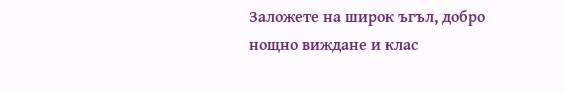Заложете на широк ъгъл, добро нощно виждане и клас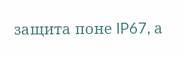защита поне IP67, а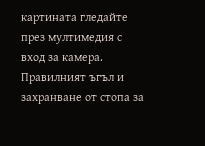картината гледайте през мултимедия с вход за камера. Правилният ъгъл и захранване от стопа за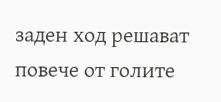заден ход решават повече от голите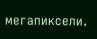мегапиксели.